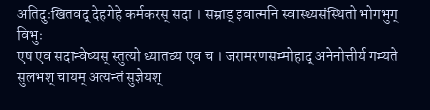अतिदुःखितवद् देहगेहे कर्मकरस् सदा । सम्राड् इवात्मनि स्वास्थ्यसंस्थितो भोगभुग् विभुः
एष एव सदान्वेष्यस् स्तुत्यो ध्यातव्य एव च । जरामरणसम्मोहाद् अनेनोत्तीर्य गम्यते
सुलभश् चायम् अत्यन्तं सुज्ञेयश्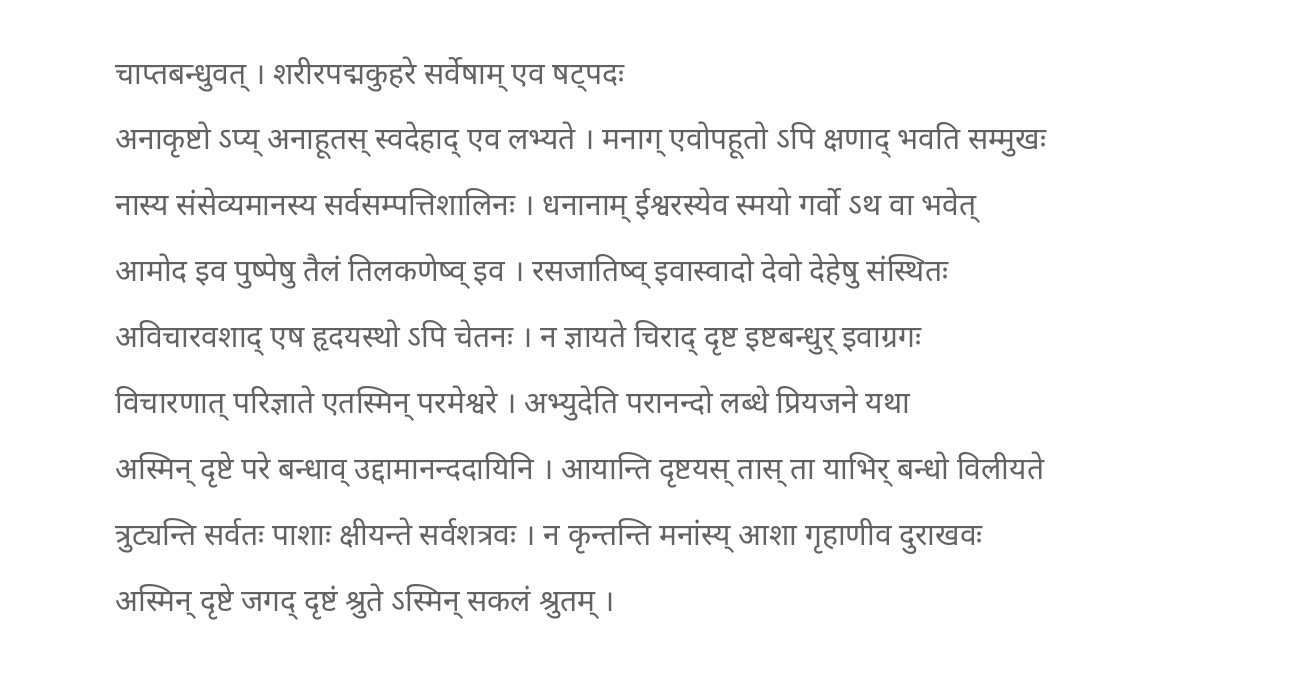चाप्तबन्धुवत् । शरीरपद्मकुहरे सर्वेषाम् एव षट्पदः
अनाकृष्टो ऽप्य् अनाहूतस् स्वदेहाद् एव लभ्यते । मनाग् एवोपहूतो ऽपि क्षणाद् भवति सम्मुखः
नास्य संसेव्यमानस्य सर्वसम्पत्तिशालिनः । धनानाम् ईश्वरस्येव स्मयो गर्वो ऽथ वा भवेत्
आमोद इव पुष्पेषु तैलं तिलकणेष्व् इव । रसजातिष्व् इवास्वादो देवो देहेषु संस्थितः
अविचारवशाद् एष हृदयस्थो ऽपि चेतनः । न ज्ञायते चिराद् दृष्ट इष्टबन्धुर् इवाग्रगः
विचारणात् परिज्ञाते एतस्मिन् परमेश्वरे । अभ्युदेति परानन्दो लब्धे प्रियजने यथा
अस्मिन् दृष्टे परे बन्धाव् उद्दामानन्ददायिनि । आयान्ति दृष्टयस् तास् ता याभिर् बन्धो विलीयते
त्रुट्यन्ति सर्वतः पाशाः क्षीयन्ते सर्वशत्रवः । न कृन्तन्ति मनांस्य् आशा गृहाणीव दुराखवः
अस्मिन् दृष्टे जगद् दृष्टं श्रुते ऽस्मिन् सकलं श्रुतम् ।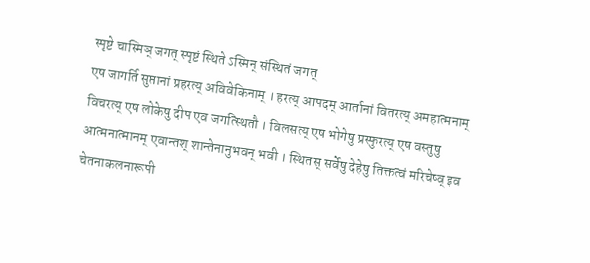स्पृष्टे चास्मिञ् जगत् स्पृष्टं स्थिते ऽस्मिन् संस्थितं जगत्
एष जागर्ति सुप्तानां प्रहरत्य् अविवेकिनाम् । हरत्य् आपदम् आर्तानां वितरत्य् अमहात्मनाम्
विचरत्य् एष लोकेषु दीप एव जगत्स्थितौ । विलसत्य् एष भोगेषु प्रस्फुरत्य् एष वस्तुषु
आत्मनात्मानम् एवान्तश् शान्तेनानुभवन् भवी । स्थितस् सर्वेषु देहेषु तिक्तत्वं मरिचेष्व् इव
चेतनाकलनारूपी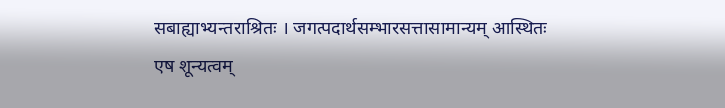सबाह्याभ्यन्तराश्रितः । जगत्पदार्थसम्भारसत्तासामान्यम् आस्थितः
एष शून्यत्वम्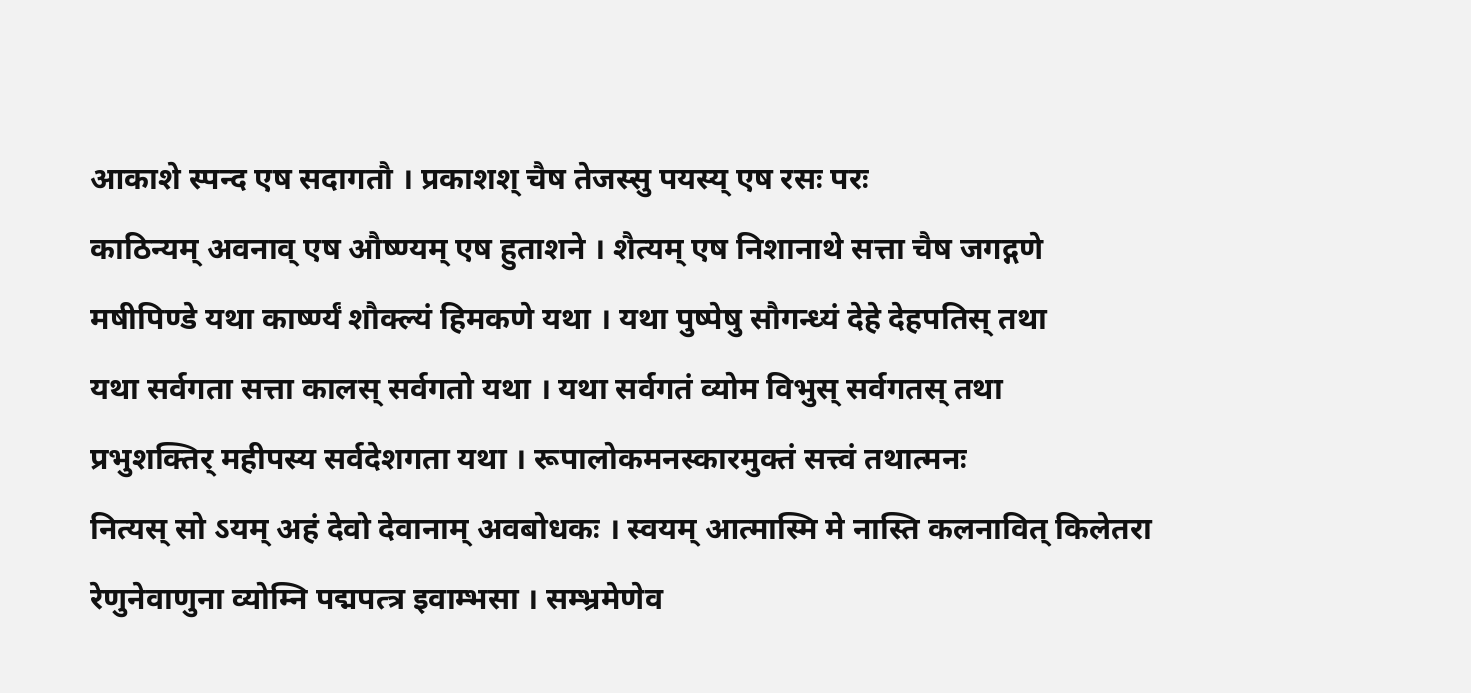आकाशे स्पन्द एष सदागतौ । प्रकाशश् चैष तेजस्सु पयस्य् एष रसः परः
काठिन्यम् अवनाव् एष औष्ण्यम् एष हुताशने । शैत्यम् एष निशानाथे सत्ता चैष जगद्गणे
मषीपिण्डे यथा कार्ष्ण्यं शौक्ल्यं हिमकणे यथा । यथा पुष्पेषु सौगन्ध्यं देहे देहपतिस् तथा
यथा सर्वगता सत्ता कालस् सर्वगतो यथा । यथा सर्वगतं व्योम विभुस् सर्वगतस् तथा
प्रभुशक्तिर् महीपस्य सर्वदेशगता यथा । रूपालोकमनस्कारमुक्तं सत्त्वं तथात्मनः
नित्यस् सो ऽयम् अहं देवो देवानाम् अवबोधकः । स्वयम् आत्मास्मि मे नास्ति कलनावित् किलेतरा
रेणुनेवाणुना व्योम्नि पद्मपत्त्र इवाम्भसा । सम्भ्रमेणेव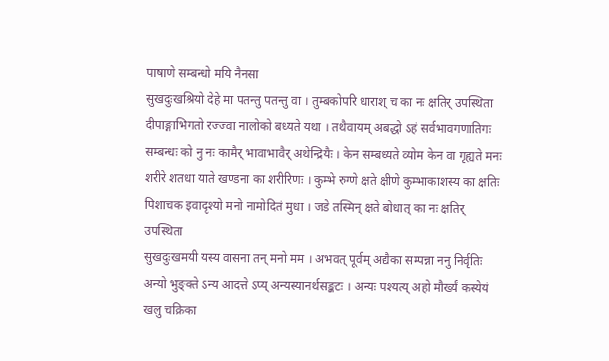पाषाणे सम्बन्धो मयि नैनसा
सुखदुःखश्रियो देहे मा पतन्तु पतन्तु वा । तुम्बकोपरि धाराश् च का नः क्षतिर् उपस्थिता
दीपाङ्गाभिगतो रज्ज्वा नालोको बध्यते यथा । तथैवायम् अबद्धो ऽहं सर्वभावगणातिगः
सम्बन्धः को नु नः कामैर् भावाभावैर् अथेन्द्रियैः । केन सम्बध्यते व्योम केन वा गृह्यते मनः
शरीरे शतधा याते खण्डना का शरीरिणः । कुम्भे रुग्णे क्षते क्षीणे कुम्भाकाशस्य का क्षतिः
पिशाचक इवादृश्यो मनो नामोदितं मुधा । जडे तस्मिन् क्षते बोधात् का नः क्षतिर् उपस्थिता
सुखदुःखमयी यस्य वासना तन् मनो मम । अभवत् पूर्वम् अद्यैका सम्पन्ना ननु निर्वृतिः
अन्यो भुङ्क्ते ऽन्य आदत्ते ऽप्य् अन्यस्यानर्थसङ्कटः । अन्यः पश्यत्य् अहो मौर्ख्यं कस्येयं खलु चक्रिका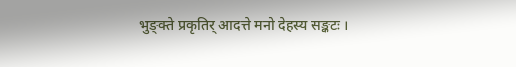भुङ्क्ते प्रकृतिर् आदत्ते मनो देहस्य सङ्कटः ।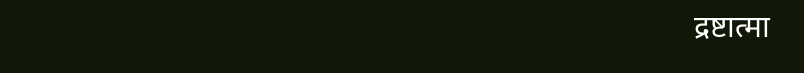द्रष्टात्मा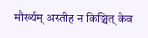मौर्ख्यम् अस्तीह न किञ्चित् केव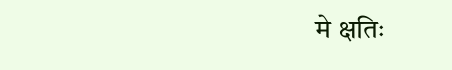मे क्षतिः